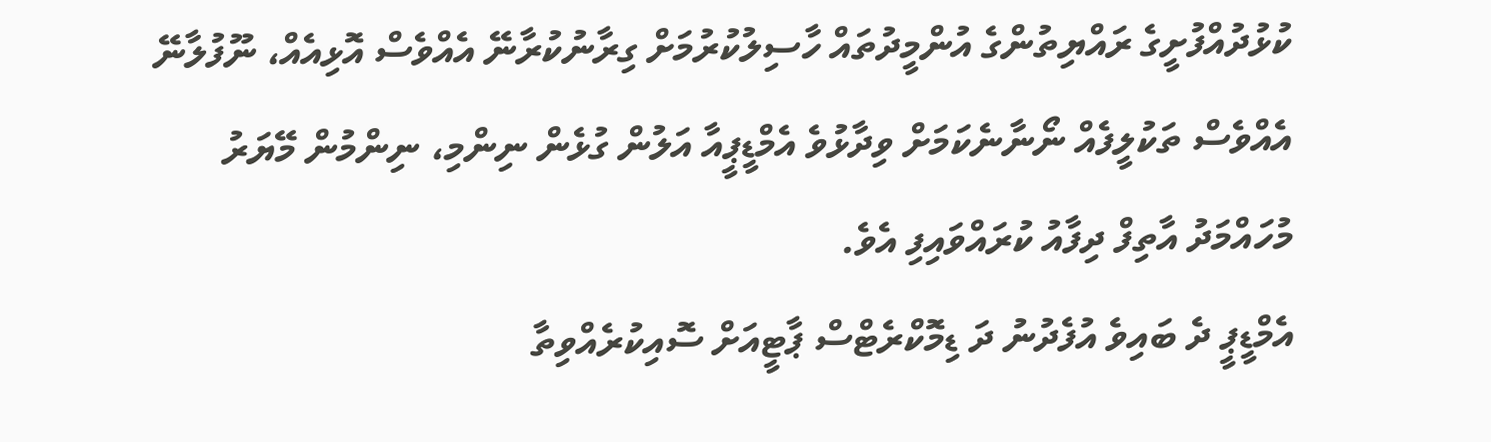ކުޅުދުއްފުށީގެ ރައްޔިތުންގެ އުންމީދުތައް ހާސިލުކުރުމަށް ގިރާނުކުރާނޭ އެއްވެސް އޮޅިއެއް، ނޫފުލާނޭ އެއްވެސް ތަކުލީފެއް ނޯނާނެކަމަށް ވިދާޅުވެ އެމްޑީޕީއާ އަލުން ގުޅެން ނިންމި، ނިންމުން މޭޔަރު މުހައްމަދު އާތިފް ދިފާއު ކުރައްވައިފި އެވެ.
އެމްޑީޕީ ދެ ބައިވެ އުފެދުނު ދަ ޑިމޮކްރެޓްސް ޕާޓީއަށް ސޮއިކުރެއްވިތާ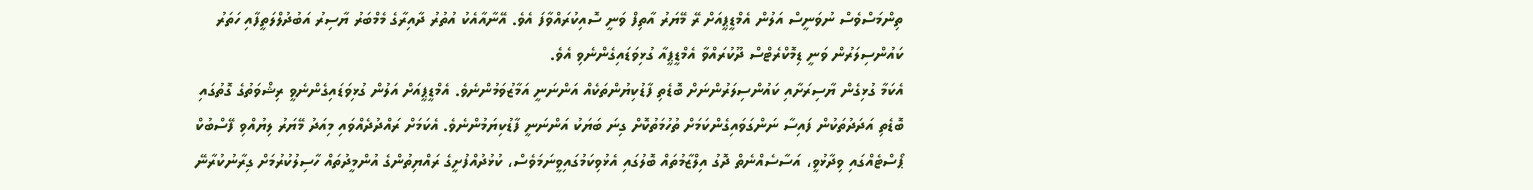ތިންމަސްވެސް ނުވަނީސް އަލުން އެމްޑީޕީއަށް ރޭ މޭޔަރު އާތިފް ވަނީ ސޮއިކުރައްވާފަ އެވެ. އޭނާއާއެކު އުތުރު ދާއިރާގެ މެމްބަރު ޔާސިރު އަބުދުލްލަތީފާއި ހަތަރު ކައުންސިލަރުން ވަނީ ޑިމޮކްރެޓްސް ދޫކުރައްވާ އެމްޑީޕީއާ ގުޅިވަޑައިގެންނެވި އެވެ.
އެކަމާ ގުޅިގެން ޔާސިރަށާއި ކައުންސިލަރުންނަށް ބޮޑެތި ފާޑުކިޔުންތަކެއް އަންނަނީ އަމާޒުވަމުންނެވެ. އެމްޑީޕީއަށް އަލުން ގުޅިވަޑައިގެންނެވީ ރިޝްވަތުގެ ގޮތުގައި ބޮޑެތި އަދަދުތަކުން ފައިސާ ނަންގަވައިގެންކަމަށް ތުހުމަތުކޮށް ގިނަ ބަޔަކު އަންނަނީ ފާޑުކިޔަމުންނެވެ. އެކަމަށް ރައްދުދެއްވައި މިއަދު މޭޔަރު ލިޔުއްވި ފޭސްބުކް ޕޯސްޓެއްގައި ވިދާޅުވީ، އަސާސެއްނެތް ދޮގު އިލްޒާމުތައް ބޮލުގައި އެޅުވިކަމުގައިވީނަމަވެސް، ކުޅުދުއްފުށީގެ ރައްޔިތުންގެ އުންމީދުތައް ހާސިލުކުރުމަށް ގިރާނުކުރާނޭ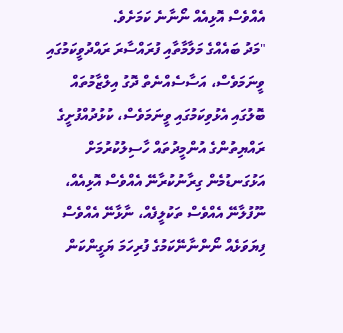އެއްވެސް އޮޅިއެއް ނޯނާނެ ކަމަށެވެ.
"މަދު ބައެއްގެ މަލާމާތާއި ފުރައްސާރަ ރައްދުވީކަމުގައި ވީނަމަވެސް، އަސާސެއްނެތް ދޮގު އިލްޒާމުތައް ބޮލުގައި އެޅުވިކަމުގައި ވީނަމަވެސް، ކުޅުދުއްފުށީގެ ރައްޔިތުންގެ އުންމީދުތައް ހާސިލުކުރުމަށް އަޅުގަނޑުމެން ގިރާނުކުރާނޭ އެއްވެސް އޮޅިއެއް، ނޫފުލާނޭ އެއްވެސް ތަކުލީފެއް، ނާޅާނޭ އެއްވެސް ފިޔަވަޅެއް ނޯންނާނޭކަމުގެ ފުރިހަމަ ޔަގީންކަން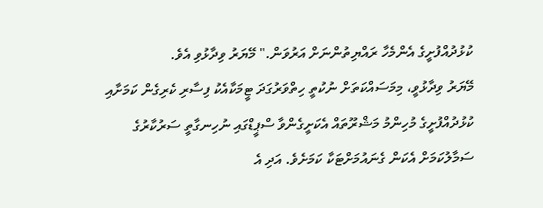ކުޅުދުއްފުށީގެ އެންމެހާ ރައްޔިތުންނަށް އަރުވަން." މޭޔަރު ވިދާޅުވި އެވެ.
މޭޔަރު ވިދާޅުވީ، މިމަސައްކަތަށް ނުކުތީ ހިތްވަރުގަދަ ޓީމަކާއެކު ފިސާރި ކެރިގެން ކަމަށާއި ކުޅުދުއްފުށީގެ މުހިންމު މަޝްރޫތައް އެކަށީގެންވާ ސްޕީޑްގައި ނުހިނގާތީ ސަރުކާރުގެ ސަމާލުކަމަށް އެކަން ގެނައުމަށްޓަކާ ކަމަށެވެ. އަދި އެ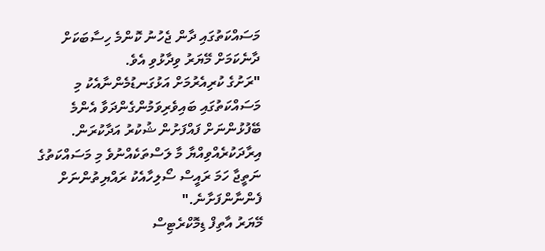މަސައްކަތުގައި ދާން ޖެހުނު ކޮންމެ ހިސާބަކަށް ދާނެކަމަށް މޭޔަރު ވިދާޅުވި އެވެ.
"ރަށުގެ ކުރިއެރުމަށް އަޅުގަނޑުމެންނާއެކު މި މަސައްކަތުގައި ބައިވެރިވަމުންގެންދަވާ އެންމެ ބޭފުޅުންނަށް ފައްފަށުން ޝުކުރު އަދާކުރަން. އިރާދަކުރެއްވިއްޔާ މާ ލަސްތަކެއްނުވެ މި މަސައްކަތުގެ ނަތީޖާ ހަމަ ރައީސް ސޯލިހާއެކު ރައްޔިތުންނަށް ފެންނާންފަށާނެ."
މޭޔަރު އާތިފް ޑިމޮކްރެޓިސް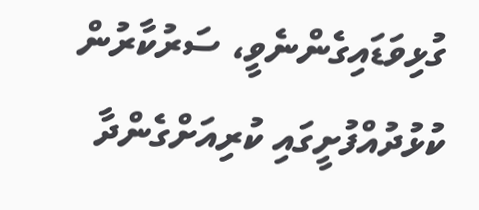ގުޅިވަޑައިގެންނެވީ، ސަރުކާރުން ކުޅުދުއްފުށީގައި ކުރިއަށްގެންދާ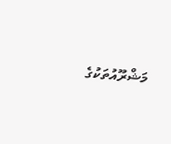މަޝްރޫއުތަކުގެ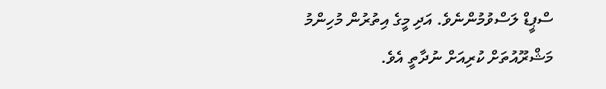ސްޕީޑް ލަސްވުމުންނެވެ. އަދި މީގެ އިތުރުން މުހިންމު މަޝްރޫއުތަށް ކުރިއަށް ނުދާތީ އެވެ.